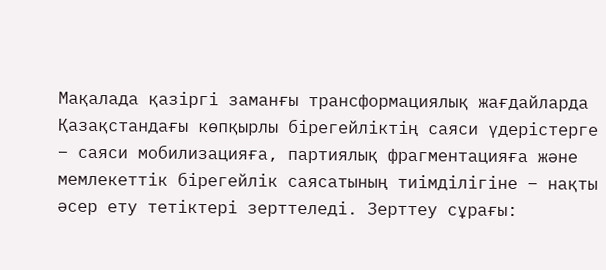Мақалада қазіргі заманғы трансформациялық жағдайларда Қазақстандағы көпқырлы бірегейліктің саяси үдерістерге – саяси мобилизацияға, партиялық фрагментацияға және мемлекеттік бірегейлік саясатының тиімділігіне – нақты әсер ету тетіктері зерттеледі. Зерттеу сұрағы: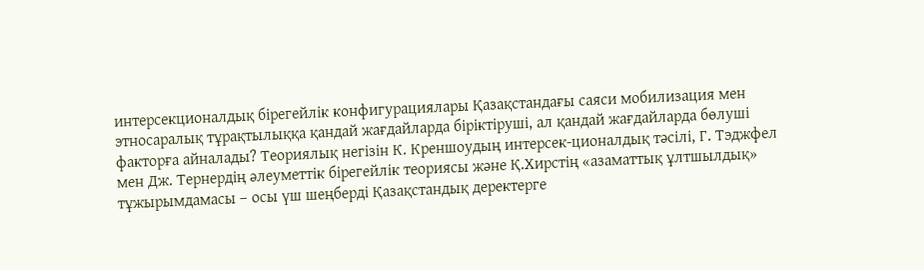интерсекционалдық бірегейлік конфигурациялары Қазақстандағы саяси мобилизация мен этносаралық тұрақтылыққа қандай жағдайларда біріктіруші, ал қандай жағдайларда бөлуші факторға айналады? Теориялық негізін К. Креншоудың интерсек-ционалдық тәсілі, Г. Тэджфел мен Дж. Тернердің әлеуметтік бірегейлік теориясы және Қ.Хирстің «азаматтық ұлтшылдық» тұжырымдамасы – осы үш шеңберді Қазақстандық деректерге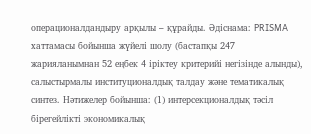операционалдандыру арқылы – құрайды. Әдіснама: PRISMA хаттамасы бойынша жүйелі шолу (бастапқы 247 жарияланымнан 52 еңбек 4 іріктеу критерийі негізінде алынды), салыстырмалы институционалдық талдау және тематикалық синтез. Нәтижелер бойынша: (1) интерсекционалдық тәсіл бірегейлікті экономикалық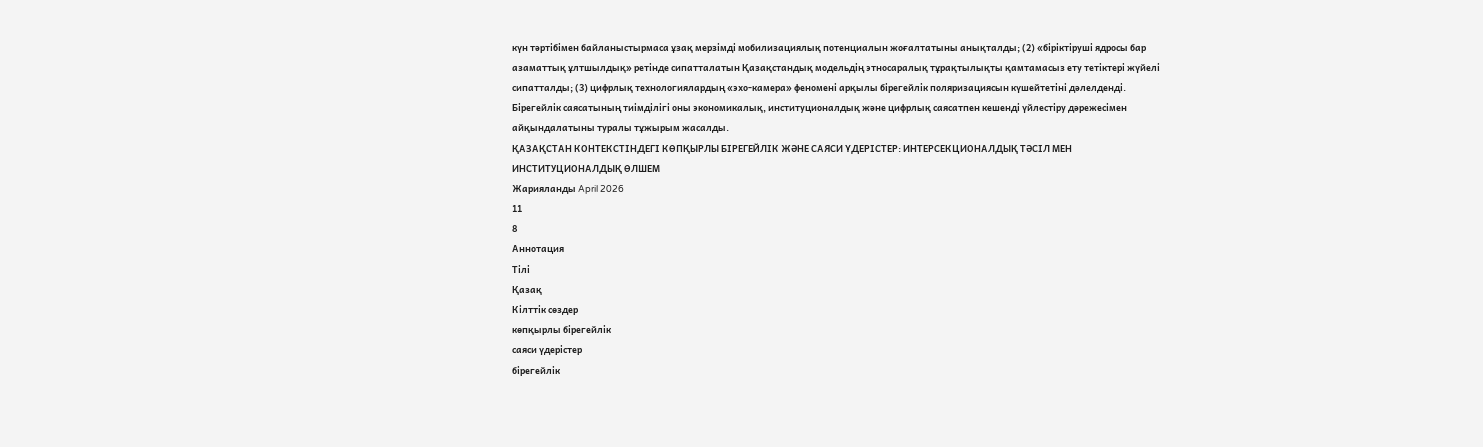күн тәртібімен байланыстырмаса ұзақ мерзімді мобилизациялық потенциалын жоғалтатыны анықталды; (2) «біріктіруші ядросы бар азаматтық ұлтшылдық» ретінде сипатталатын Қазақстандық модельдің этносаралық тұрақтылықты қамтамасыз ету тетіктері жүйелі сипатталды; (3) цифрлық технологиялардың «эхо-камера» феномені арқылы бірегейлік поляризациясын күшейтетіні дәлелденді. Бірегейлік саясатының тиімділігі оны экономикалық, институционалдық және цифрлық саясатпен кешенді үйлестіру дәрежесімен айқындалатыны туралы тұжырым жасалды.
ҚАЗАҚСТАН КОНТЕКСТІНДЕГІ КӨПҚЫРЛЫ БІРЕГЕЙЛІК ЖӘНЕ САЯСИ ҮДЕРІСТЕР: ИНТЕРСЕКЦИОНАЛДЫҚ ТӘСІЛ МЕН ИНСТИТУЦИОНАЛДЫҚ ӨЛШЕМ
Жарияланды April 2026
11
8
Аннотация
Тілі
Қазақ
Кілттік сөздер
көпқырлы бірегейлік
саяси үдерістер
бірегейлік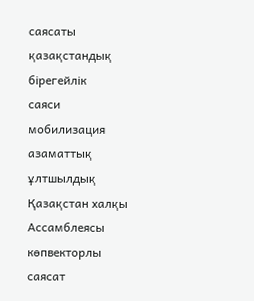саясаты
қазақстандық бірегейлік
саяси мобилизация
азаматтық ұлтшылдық
Қазақстан халқы Ассамблеясы
көпвекторлы саясат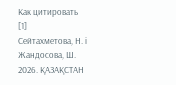Как цитировать
[1]
Сейтахметова, Н. і Жандосова, Ш. 2026. ҚАЗАҚСТАН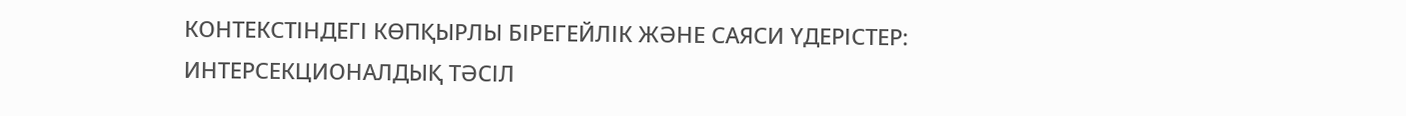КОНТЕКСТІНДЕГІ КӨПҚЫРЛЫ БІРЕГЕЙЛІК ЖӘНЕ САЯСИ ҮДЕРІСТЕР: ИНТЕРСЕКЦИОНАЛДЫҚ ТӘСІЛ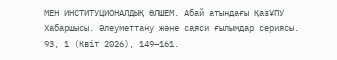МЕН ИНСТИТУЦИОНАЛДЫҚ ӨЛШЕМ. Абай атындағы ҚазҰПУ Хабаршысы. Әлеуметтану және саяси ғылымдар сериясы. 93, 1 (Квіт 2026), 149–161.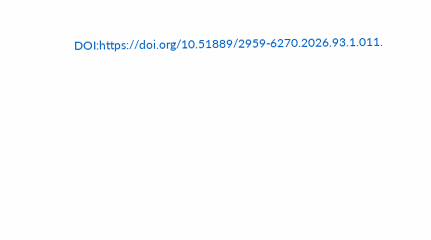DOI:https://doi.org/10.51889/2959-6270.2026.93.1.011.